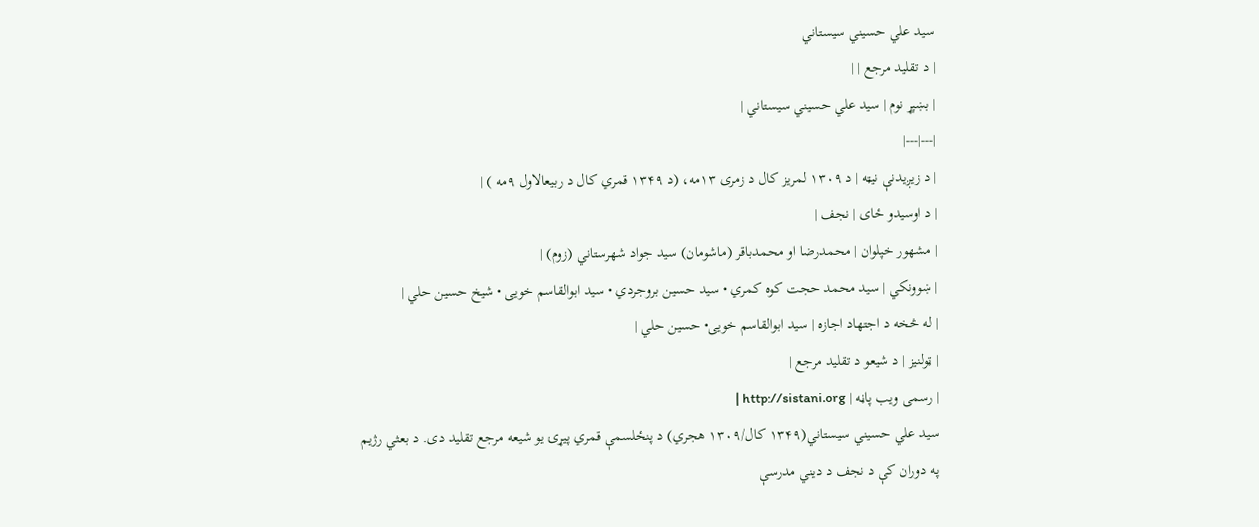سید علي حسیني سیستاني
| د تقلید مرجع | |
| بښپړ نوم | سید علي حسیني سیستاني |
|---|---|
| د زیږیدنې نیټه | د ۱۳۰۹ لمریز کال د زمری ۱۳مه، (د ۱۳۴۹ قمري کال د ربیعالاول ۹مه ) |
| د اوسیدو ځای | نجف |
| مشهور خپلوان | محمدرضا او محمدباقر (ماشومان) سید جواد شهرستاني (زوم) |
| ښوونکي | سید محمد حجت کوه کمري • سید حسین بروجردي • سید ابوالقاسم خویی • شیخ حسین حلي |
| له څخه د اجتهاد اجازه | سید ابوالقاسم خویی• حسین حلي |
| ټولنیز | د شیعو د تقلید مرجع |
| رسمی ویب پاڼه | http://sistani.org |
سید علي حسیني سیستاني(۱۳۴۹ کال/۱۳۰۹ هجري) د پنځلسمې قمري پیړۍ یو شیعه مرجع تقلید دی. د بعثي رژیم په دوران کې د نجف د دیني مدرسې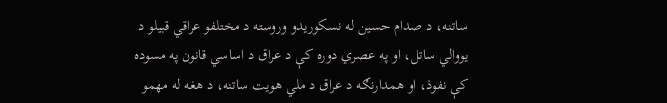ساتنه، د صدام حسین له نسکوریدو وروسته د مختلفو عراقي قبیلو د یووالي ساتل، او په عصري دوره کې د عراق د اساسي قانون په مسوده کې نفوذ، او همدارنګه د عراق د ملي هویت ساتنه، د هغه له مهمو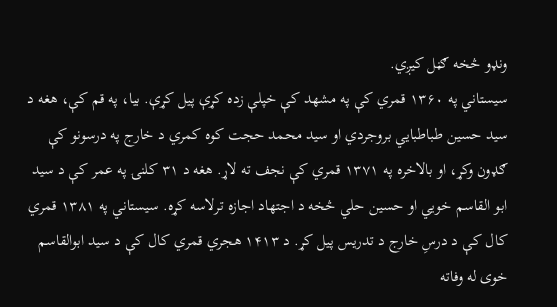ونډو څخه ګڼل کیږي.
سیستاني په ۱۳۶۰ قمري کې په مشهد کې خپلې زده کړې پیل کړې. بیا، په قم کې، هغه د سید حسین طباطبایي بروجردي او سید محمد حجت کوه کمري د خارج په درسونو کې ګډون وکړ، او بالاخره په ۱۳۷۱ قمري کې نجف ته لاړ. هغه د ۳۱ کلنۍ په عمر کې د سید ابو القاسم خویي او حسین حلي څخه د اجتهاد اجازه ترلاسه کړه. سیستاني په ۱۳۸۱ قمري کال کې د درسِ خارج د تدریس پیل کړ. د ۱۴۱۳ هجري قمري کال کې د سید ابوالقاسم خوی له وفاته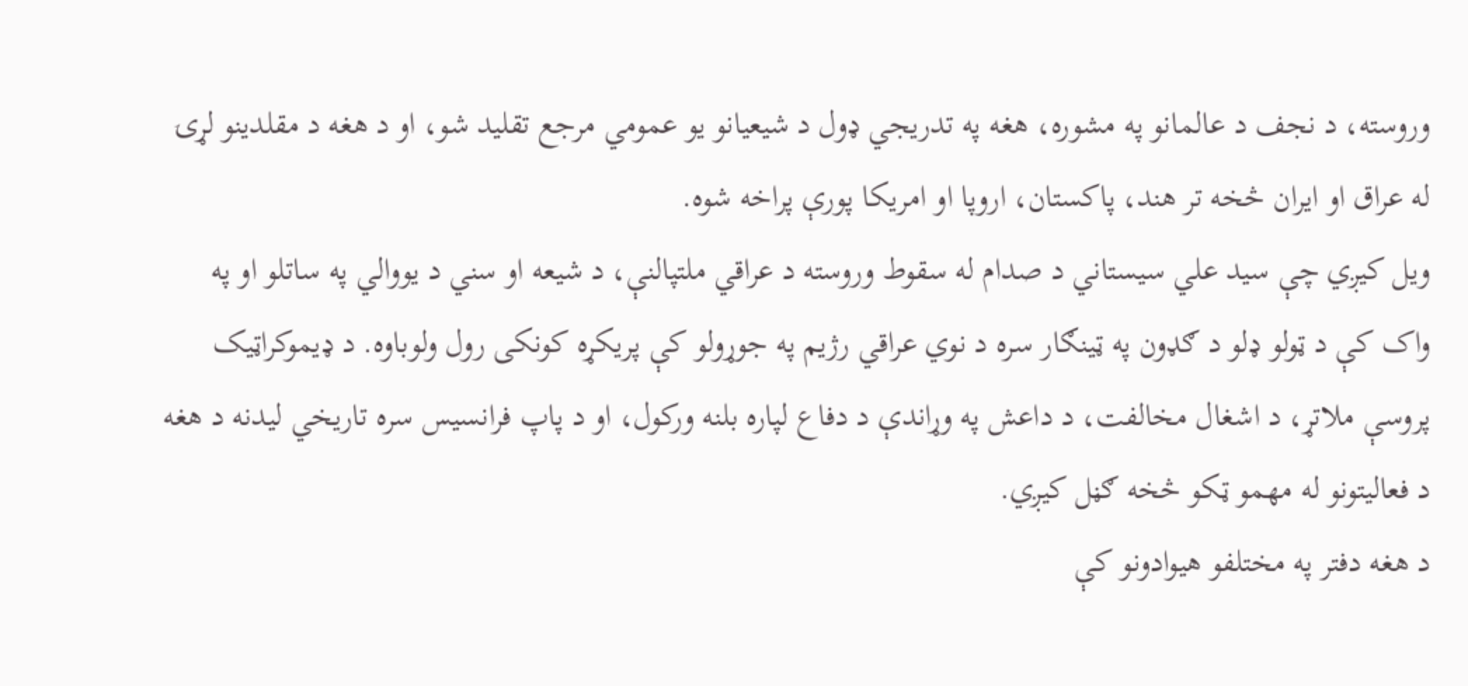وروسته، د نجف د عالمانو په مشوره، هغه په تدریجي ډول د شیعیانو یو عمومي مرجع تقلید شو، او د هغه د مقلدینو لړۍ له عراق او ایران څخه تر هند، پاکستان، اروپا او امریکا پورې پراخه شوه.
ویل کیږي چې سید علي سیستاني د صدام له سقوط وروسته د عراقي ملتپالنې، د شیعه او سني د یووالي په ساتلو او په واک کې د ټولو ډلو د ګډون په ټینګار سره د نوي عراقي رژیم په جوړولو کې پریکړه کونکی رول ولوباوه. د ډیموکراټیک پروسې ملاتړ، د اشغال مخالفت، د داعش په وړاندې د دفاع لپاره بلنه ورکول، او د پاپ فرانسیس سره تاریخي لیدنه د هغه د فعالیتونو له مهمو ټکو څخه ګڼل کیږي.
د هغه دفتر په مختلفو هیوادونو کې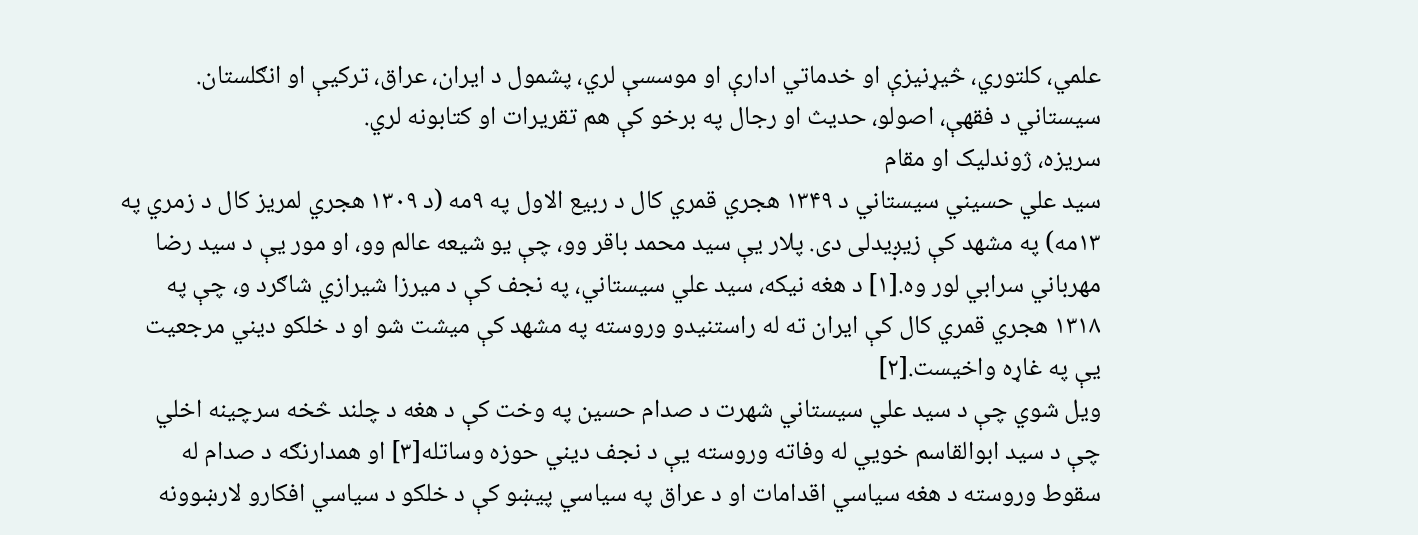علمي، کلتوري، څیړنیزې او خدماتي ادارې او موسسې لري، پشمول د ایران، عراق، ترکیې او انګلستان. سیستاني د فقهې، اصولو، حدیث او رجال په برخو کې هم تقریرات او کتابونه لري.
سريزه، ژوندليک او مقام
سید علي حسیني سیستاني د ۱۳۴۹ هجري قمري کال د ربیع الاول په ۹مه (د ۱۳۰۹ هجري لمریز کال د زمري په ۱۳مه) په مشهد کې زیږیدلی دی. پلار یې سید محمد باقر وو، چې یو شیعه عالم وو، او مور یې د سید رضا مهرباني سرابي لور وه.[۱] د هغه نیکه، سید علي سیستاني، په نجف کې د میرزا شیرازي شاګرد و، چې په ۱۳۱۸ هجري قمري کال کې ایران ته له راستنیدو وروسته په مشهد کې میشت شو او د خلکو دیني مرجعیت یې په غاړه واخیست.[۲]
ویل شوي چې د سید علي سیستاني شهرت د صدام حسین په وخت کې د هغه د چلند څخه سرچینه اخلي چې د سید ابوالقاسم خويي له وفاته وروسته یې د نجف دیني حوزه وساتله[۳] او همدارنګه د صدام له سقوط وروسته د هغه سیاسي اقدامات او د عراق په سیاسي پیښو کې د خلکو د سیاسي افکارو لارښوونه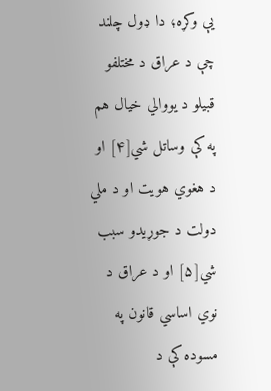یې وکړه؛ دا ډول چلند چې د عراق د مختلفو قبیلو د یووالي خیال هم په کې وساتل شي[۴] او د هغوي هویت او د ملي دولت د جوړیدو سبب شي[۵] او د عراق د نوي اساسي قانون په مسوده کې د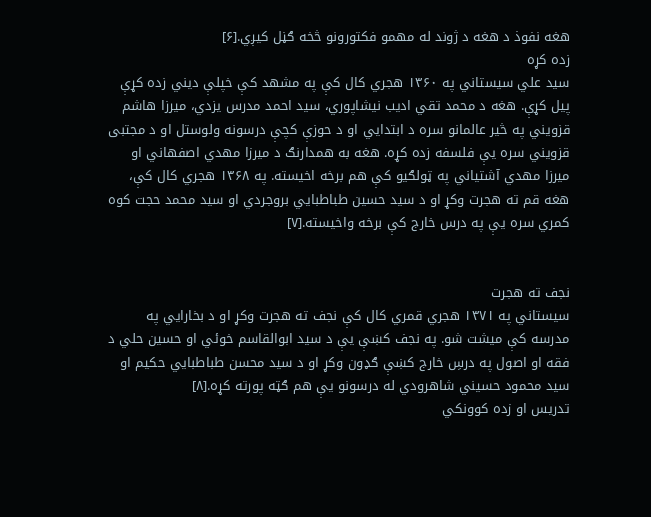هغه نفوذ د هغه د ژوند له مهمو فکتورونو څخه ګڼل کیږي.[۶]
زده کړه
سید علي سیستاني په ۱۳۶۰ هجري کال کې په مشهد کې خپلې دیني زده کړې پیل کړې. هغه د محمد تقي ادیب نیشاپوري، سید احمد مدرس یزدي، میرزا هاشم قزویني په څیر عالمانو سره د ابتدايي او د حوزې کچې درسونه ولوستل او د مجتبی قزویني سره یې فلسفه زده کړه. هغه به همدارنګ د میرزا مهدي اصفهاني او میرزا مهدي آشتیاني په ټولګیو کې هم برخه اخیسته. په ۱۳۶۸ هجري کال کې، هغه قم ته هجرت وکړ او د سید حسین طباطبایي بروجردي او سید محمد حجت کوه کمري سره یې په درس خارج کې برخه واخیسته.[۷]


نجف ته هجرت
سیستاني په ۱۳۷۱ هجري قمري کال کې نجف ته هجرت وکړ او د بخارايي په مدرسه کې میشت شو. په نجف کښې یې د سید ابوالقاسم خوئي او حسین حلي د فقه او اصول په درسِ خارج کښې ګډون وکړ او د سید محسن طباطبایي حکیم او سید محمود حسیني شاهرودي له درسونو یې هم ګټه پورته کړه.[۸]
تدریس او زده کوونکي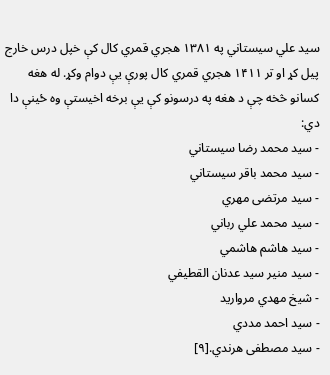سید علي سیستاني په ۱۳۸۱ هجري قمري کال کې خپل درس خارج پیل کړ او تر ۱۴۱۱ هجري قمري کال پورې یې دوام وکړ. له هغه کسانو څخه چې د هغه په درسونو کې یې برخه اخیستې وه ځینې دا دي:
- سید محمد رضا سیستاني
- سید محمد باقر سیستاني
- سید مرتضی مهري
- سيد محمد علي رباني
- سید هاشم هاشمي
- سيد منير سيد عدنان القطيفي
- شیخ مهدي مروارید
- سيد احمد مددي
- سيد مصطفی هرندي.[۹]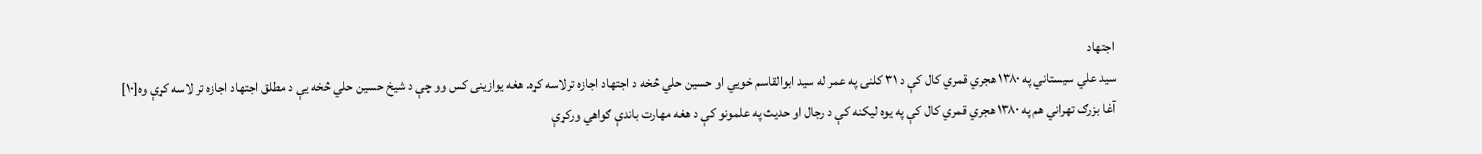اجتهاد
سید علي سیستاني په ۱۳۸۰ هجري قمري کال کې د ۳۱ کلنۍ په عمر له سید ابوالقاسم خويي او حسین حلي څخه د اجتهاد اجازه ترلاسه کړه. هغه یوازینی کس وو چې د شیخ حسین حلي څخه یې د مطلق اجتهاد اجازه تر لاسه کړې وه[۱۰] آغا بزرګ تهراني هم په ۱۳۸۰ هجري قمري کال کې په یوه لیکنه کې د رجال او حدیث په علمونو کې د هغه مهارت باندې ګواهي ورکړې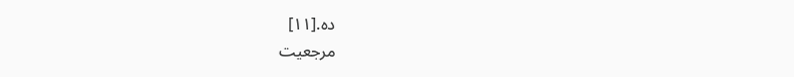ده.[۱۱]
مرجعیت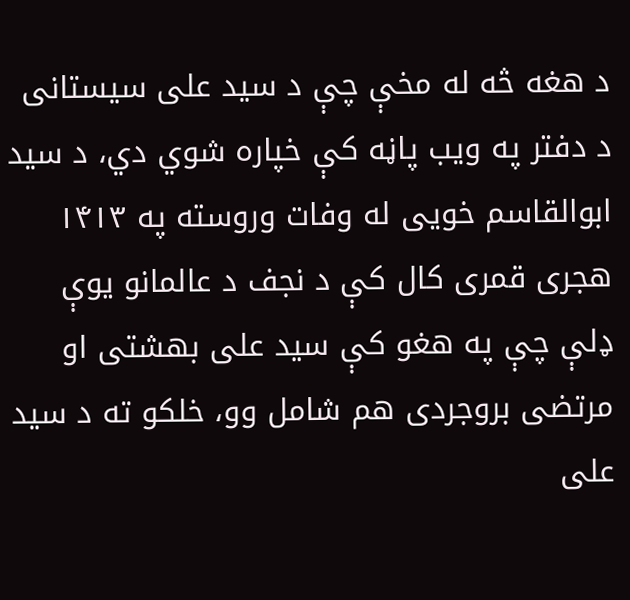د هغه څه له مخې چې د سید علی سیستانی د دفتر په ویب پاڼه کې خپاره شوي دي، د سید ابوالقاسم خویی له وفات وروسته په ۱۴۱۳ هجری قمری کال کې د نجف د عالمانو یوې ډلې چې په هغو کې سید علی بهشتی او مرتضی بروجردی هم شامل وو، خلکو ته د سید علی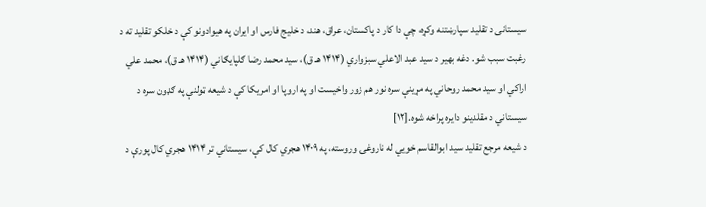سیستانی د تقلید سپارښتنه وکړه، چې دا کار د پاکستان، عراق، هند، د خلیج فارس او ایران په هیوادونو کې د خلکو تقلید ته د رغبت سبب شو. دغه بهیر د سید عبد الاعلي سبزواري (۱۴۱۴ هـ ق)، سید محمد رضا ګلپایګاني (۱۴۱۴ هـ ق)، محمد علي اراکي او سید محمد روحاني په مړینې سره نور هم زور واخیست او په اروپا او امریکا کې د شیعه ټولنې په ګډون سره د سیستاني د مقلدینو دایره پراخه شوه.[۱۲]
د شیعه مرجع تقلید سید ابوالقاسم خويي له ناروغۍ وروسته، په ۱۴۰۹ هجري کال کې، سیستاني تر ۱۴۱۴ هجري کال پورې د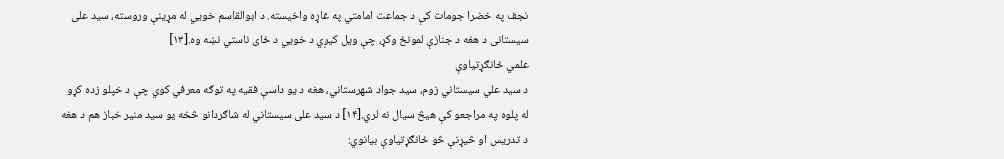نجف په خضرا جومات کې د جماعت امامتي په غاړه واخیسته. د ابوالقاسم خويي له مړینې وروسته، سید علی سیستانی د هغه د جنازې لمونځ وکړ، چې ویل کیږي د خويي د ځای ناستي نښه وه.[۱۳]
علمي ځانګړتیاوې
د سید علي سیستاني زوم، سید جواد شهرستاني، هغه د یو داسې فقیه په توګه معرفي کوي چې د خپلو زده کړو له پلوه په مراجعو کې هیڅ سیال نه لري.[۱۴] د سید علی سیستاني له شاګردانو څخه یو سید منیر خباز هم د هغه د تدریس او څیړنې څو ځانګړتیاوې بیانوي: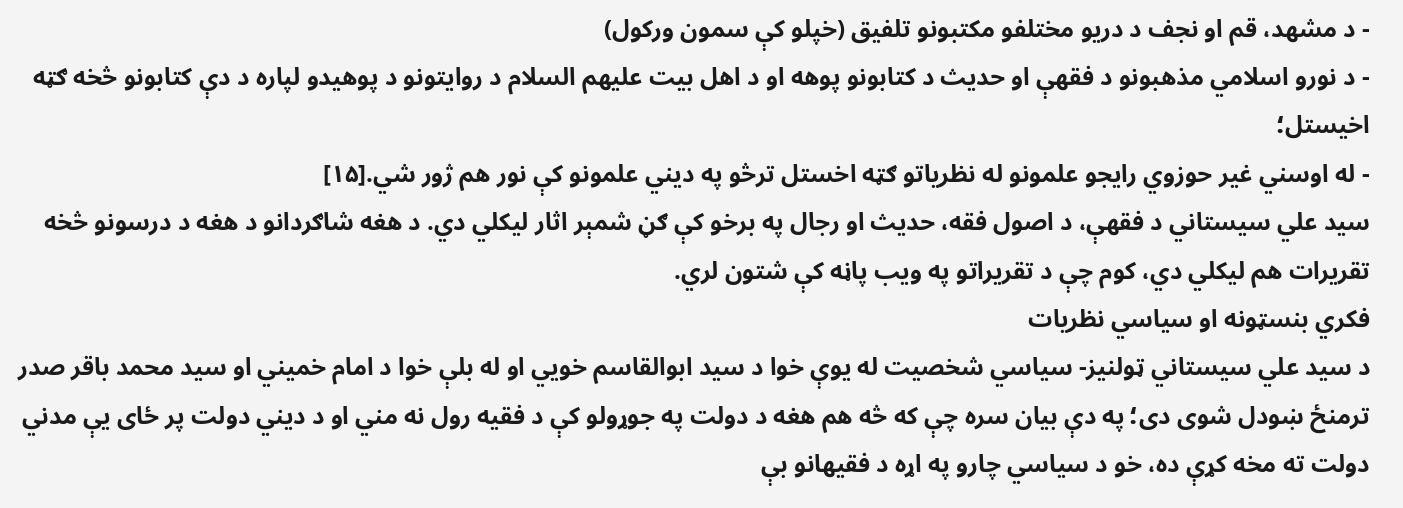- د مشهد، قم او نجف د دریو مختلفو مکتبونو تلفیق (خپلو کې سمون ورکول)
- د نورو اسلامي مذهبونو د فقهې او حدیث د کتابونو پوهه او د اهل بیت علیهم السلام د روایتونو د پوهیدو لپاره د دې کتابونو څخه ګټه اخیستل؛
- له اوسني غیر حوزوي رایجو علمونو له نظریاتو ګټه اخستل ترڅو په دیني علمونو کې نور هم ژور شي.[۱۵]
سید علي سیستاني د فقهې، د اصول فقه، حدیث او رجال په برخو کې ګڼ شمېر اثار لیکلي دي. د هغه شاګردانو د هغه د درسونو څخه تقریرات هم لیکلي دي، کوم چې د تقریراتو په ویب پاڼه کې شتون لري.
فکري بنسټونه او سیاسي نظریات
د سید علي سیستاني ټولنیز- سیاسي شخصیت له یوې خوا د سید ابوالقاسم خويي او له بلې خوا د امام خمیني او سید محمد باقر صدر ترمنځ ښودل شوی دی؛ په دې بیان سره چې که څه هم هغه د دولت په جوړولو کې د فقیه رول نه مني او د دیني دولت پر ځای یې مدني دولت ته مخه کړې ده، خو د سیاسي چارو په اړه د فقیهانو بې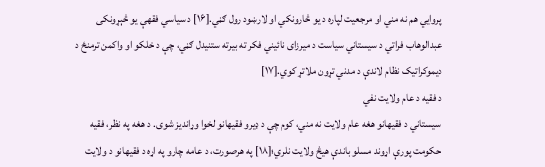پروايي هم نه مني او مرجعیت لپاره د یو څارونکي او لارښود رول ګڼي.[۱۶] د سیاسي فقهې یو څېړونکی عبدالوهاب فراتي د سیستاني سیاست د میرزای نائیني فکر ته بیرته ستنیدل ګڼي، چې د خلکو او واکمن ترمنځ د دیموکراتیک نظام لاندې د مدني تړون ملاتړ کوي.[۱۷]
د فقیه د عام ولایت نفي
سیستاني د فقیهانو هغه عام ولایت نه مني، کوم چې د ډیرو فقیهانو لخوا وړاندیز شوی. د هغه په نظر، فقیه حکومت پورې اړوند مسلو باندې هیڅ ولایت نلري؛[۱۸] په هرصورت، د عامه چارو په اړه د فقیهانو د ولایت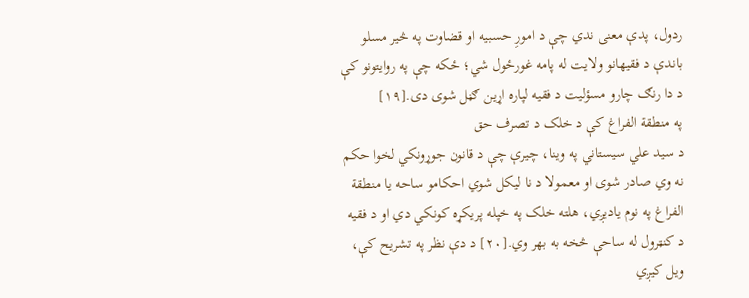ردول، پدې معنی ندي چې د امورِ حسبیه او قضاوت په څیر مسلو باندې د فقیهانو ولایت له پامه غورځول شي؛ ځکه چې په روایتونو کې د دا رنګ چارو مسؤلیت د فقیه لپاره اړین ګڼل شوی دی.[۱۹]
په منطقة الفراغ کې د خلک د تصرف حق
د سید علي سیستاني په وینا، چیرې چې د قانون جوړونکي لخوا حکم نه وي صادر شوی او معمولا د نا لیکل شوي احکامو ساحه یا منطقة الفراغ په نوم یادیږي، هلته خلک په خپله پریکړه کونکي دي او د فقیه د کنټرول له ساحې څخه به بهر وي.[۲۰] د دې نظر په تشریح کې، ویل کیږي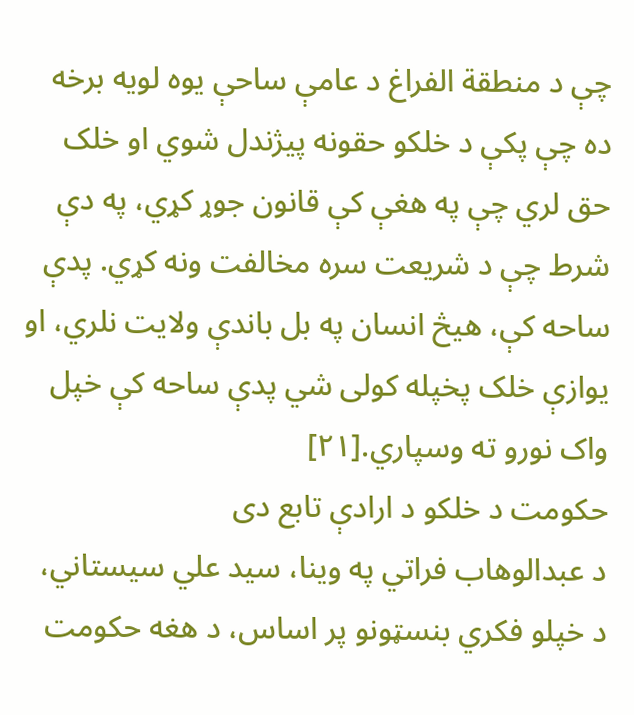چې د منطقة الفراغ د عامې ساحې یوه لویه برخه ده چې پکې د خلکو حقونه پیژندل شوي او خلک حق لري چې په هغې کې قانون جوړ کړي، په دې شرط چې د شریعت سره مخالفت ونه کړي. پدې ساحه کې، هیڅ انسان په بل باندې ولایت نلري، او یوازې خلک پخپله کولی شي پدې ساحه کې خپل واک نورو ته وسپاري.[۲۱]
حکومت د خلکو د ارادې تابع دی
د عبدالوهاب فراتي په وینا، سید علي سیستاني، د خپلو فکري بنسټونو پر اساس، د هغه حکومت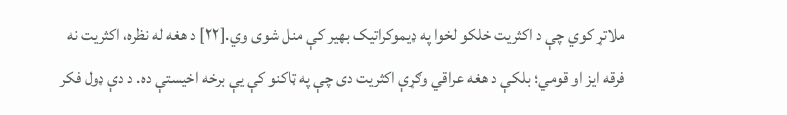ملاتړ کوي چې د اکثریت خلکو لخوا په ډیموکراتیک بهیر کې منل شوی وي.[۲۲] د هغه له نظره، اکثریت نه فرقه ایز او قومي؛ بلکې د هغه عراقي وګړې اکثریت دی چې په ټاکنو کې یې برخه اخیستې ده. د دې ډول فکر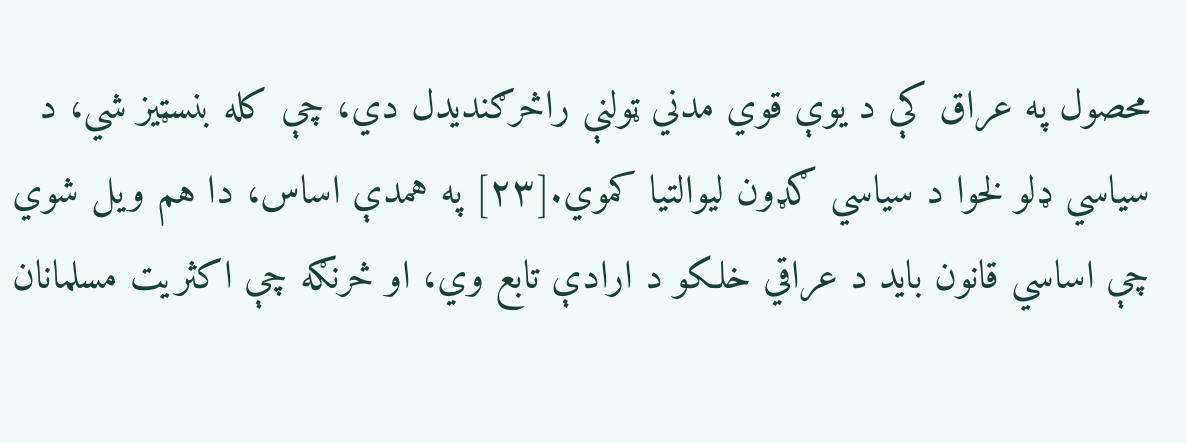محصول په عراق کې د یوې قوي مدني ټولنې راڅرګندیدل دي، چې کله بنسټیز شي، د سیاسي ډلو لخوا د سیاسي ګډون لیوالتیا کموي.[۲۳] په همدې اساس، دا هم ویل شوي چې اساسي قانون باید د عراقي خلکو د ارادې تابع وي، او څرنګه چې اکثریت مسلمانان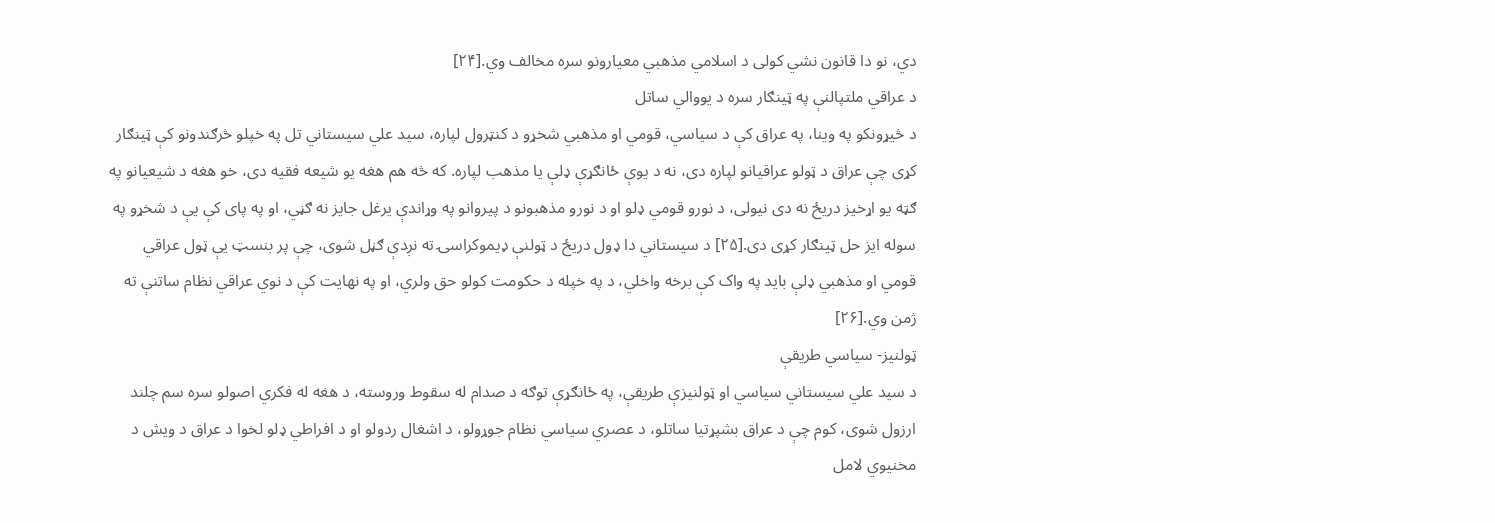دي، نو دا قانون نشي کولی د اسلامي مذهبي معیارونو سره مخالف وي.[۲۴]
د عراقي ملتپالنې په ټینګار سره د یووالي ساتل
د څیړونکو په وینا، په عراق کې د سیاسي، قومي او مذهبي شخړو د کنټرول لپاره، سید علي سیستاني تل په خپلو څرګندونو کې ټینګار کړی چې عراق د ټولو عراقیانو لپاره دی، نه د یوې ځانګړې ډلې یا مذهب لپاره. که څه هم هغه یو شیعه فقیه دی، خو هغه د شیعیانو په ګټه یو اړخیز دریځ نه دی نیولی، د نورو قومي ډلو او د نورو مذهبونو د پیروانو په وړاندې یرغل جایز نه ګڼي، او په پای کې یې د شخړو په سوله ایز حل ټینګار کړی دی.[۲۵] د سیستاني دا ډول دریځ د ټولنې ډیموکراسۍ ته نږدې ګڼل شوی، چې پر بنسټ یې ټول عراقي قومي او مذهبي ډلې باید په واک کې برخه واخلي، د په خپله د حکومت کولو حق ولري، او په نهایت کې د نوي عراقي نظام ساتنې ته ژمن وي.[۲۶]
ټولنیز- سیاسي طریقې
د سید علي سیستاني سیاسي او ټولنیزې طریقې، په ځانګړې توګه د صدام له سقوط وروسته، د هغه له فکري اصولو سره سم چلند ارزول شوی، کوم چې د عراق بشپړتیا ساتلو، د عصري سیاسي نظام جوړولو، د اشغال ردولو او د افراطي ډلو لخوا د عراق د ویش د مخنیوي لامل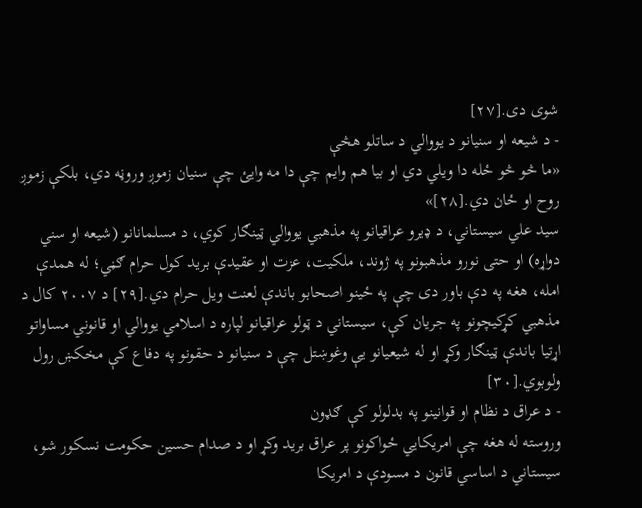شوی دی.[۲۷]
- د شیعه او سنیانو د یووالي د ساتلو هڅې
«ما څو څو ځله دا ویلي دي او بیا هم وایم چې دا مه وایئ چې سنیان زموږ وروڼه دي، بلکې زموږ روح او ځان دي.[۲۸]»
سید علي سیستاني، د ډیرو عراقیانو په مذهبي یووالي ټینګار کوي، د مسلمانانو (شیعه او سني دواړه) او حتی نورو مذهبونو په ژوند، ملکیت، عزت او عقیدې برید کول حرام ګڼي؛ له همدې امله، هغه په دې باور دی چې په ځینو اصحابو باندې لعنت ویل حرام دي.[۲۹] د ۲۰۰۷ کال د مذهبي کړکیچونو په جریان کې، سیستاني د ټولو عراقیانو لپاره د اسلامي یووالي او قانوني مساواتو اړتیا باندې ټینګار وکړ او له شیعیانو یې وغوښتل چې د سنیانو د حقونو په دفاع کې مخکښ رول ولوبوي.[۳۰]
- د عراق د نظام او قوانینو په بدلولو کې ګډون
وروسته له هغه چې امریکایي ځواکونو پر عراق برید وکړ او د صدام حسین حکومت نسکور شو، سیستاني د اساسي قانون د مسودې د امریکا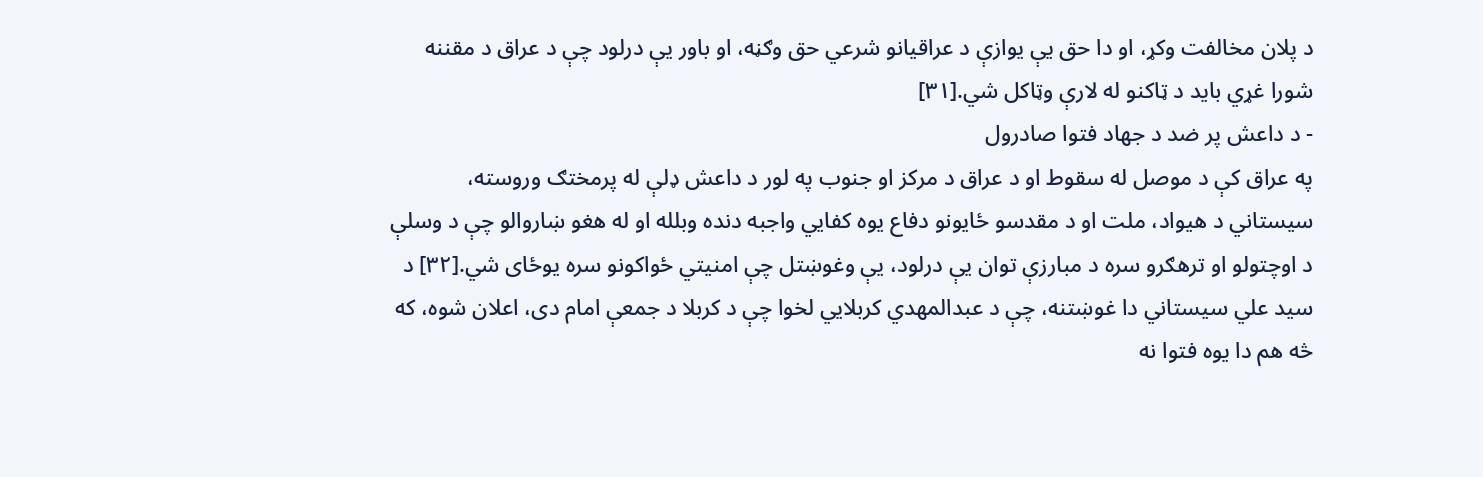د پلان مخالفت وکړ، او دا حق یې یوازې د عراقیانو شرعي حق وګڼه، او باور یې درلود چې د عراق د مقننه شورا غړي باید د ټاکنو له لارې وټاکل شي.[۳۱]
- د داعش پر ضد د جهاد فتوا صادرول
په عراق کې د موصل له سقوط او د عراق د مرکز او جنوب په لور د داعش ډلې له پرمختګ وروسته، سیستاني د هیواد، ملت او د مقدسو ځایونو دفاع یوه کفایي واجبه دنده وبلله او له هغو ښاروالو چې د وسلې د اوچتولو او ترهګرو سره د مبارزې توان یې درلود، یې وغوښتل چې امنیتي ځواکونو سره یوځای شي.[۳۲] د سید علي سیستاني دا غوښتنه، چې د عبدالمهدي کربلايي لخوا چې د کربلا د جمعې امام دی، اعلان شوه، که څه هم دا یوه فتوا نه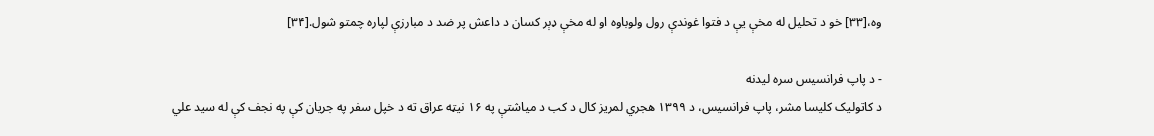وه،[۳۳] خو د تحلیل له مخې یې د فتوا غوندې رول ولوباوه او له مخې ډېر کسان د داعش پر ضد د مبارزې لپاره چمتو شول.[۳۴]

- د پاپ فرانسیس سره لیدنه
د کاتولیک کلیسا مشر، پاپ فرانسیس، د ۱۳۹۹ هجري لمریز کال د کب د میاشتې په ۱۶ نیټه عراق ته د خپل سفر په جریان کې په نجف کې له سید علي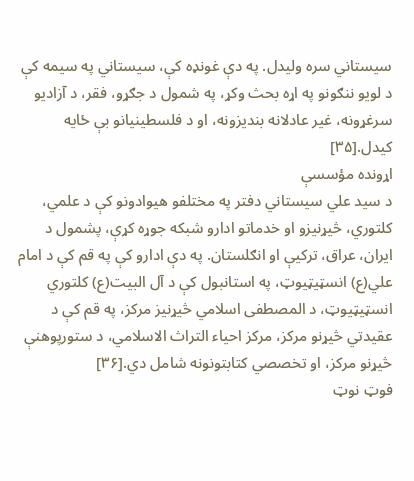سیستاني سره ولیدل. په دې غونډه کې، سیستاني په سیمه کې د لویو ننګونو په اړه بحث وکړ، په شمول د جګړو، فقر، د آزادیو سرغړونه، غیر عادلانه بندیزونه، او د فلسطینیانو بې ځایه کیدل.[۳۵]
اړونده مؤسسې
د سید علي سیستاني دفتر په مختلفو هیوادونو کې د علمي، کلتوري، څیړنیزو او خدماتو ادارو شبکه جوړه کړې، پشمول د ایران، عراق، ترکیې او انګلستان. په دې ادارو کې په قم کې د امام علي(ع) انسټیټیوټ، په استانبول کې د آل البیت(ع) کلتوري انسټیټیوټ، د المصطفی اسلامي څیړنیز مرکز، په قم کې د عقیدتي څیړنو مرکز، مرکز احیاء التراث الاسلامي، د ستورپوهنې څیړنو مرکز، او تخصصي کتابتونونه شامل دي.[۳۶]
فوټ نوټ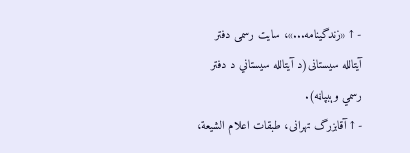- ↑ «زندگینامه...»، سایت رسمی دفتر آیتالله سیستانی(د آیتالله سیستاني د دفتر رسمي وېبپاڼه).
- ↑ آقابزرگ تهرانی، طبقات اعلام الشیعة،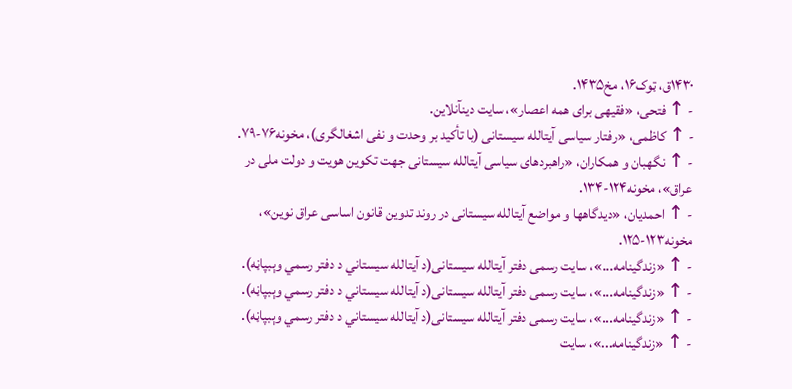۱۴۳۰ق، ټوک۱۶، مخ۱۴۳۵.
- ↑ فتحی، «فقیهی برای همه اعصار»، سایت دینآنلاین.
- ↑ کاظمی، «رفتار سیاسی آیتالله سیستانی (با تأکید بر وحدت و نفی اشغالگری)، مخونه۷۶-۷۹.
- ↑ نگهبان و همکاران، «راهبردهای سیاسی آیتالله سیستانی جهت تکوین هویت و دولت ملی در عراق»، مخونه۱۲۴-۱۳۴.
- ↑ احمدیان، «دیدگاهها و مواضع آیتالله سیستانی در روند تدوین قانون اساسی عراق نوین»، مخونه۱۲۳-۱۲۵.
- ↑ «زندگینامه...»، سایت رسمی دفتر آیتالله سیستانی(د آیتالله سیستاني د دفتر رسمي وېبپاڼه).
- ↑ «زندگینامه...»، سایت رسمی دفتر آیتالله سیستانی(د آیتالله سیستاني د دفتر رسمي وېبپاڼه).
- ↑ «زندگینامه...»، سایت رسمی دفتر آیتالله سیستانی(د آیتالله سیستاني د دفتر رسمي وېبپاڼه).
- ↑ «زندگینامه...»، سایت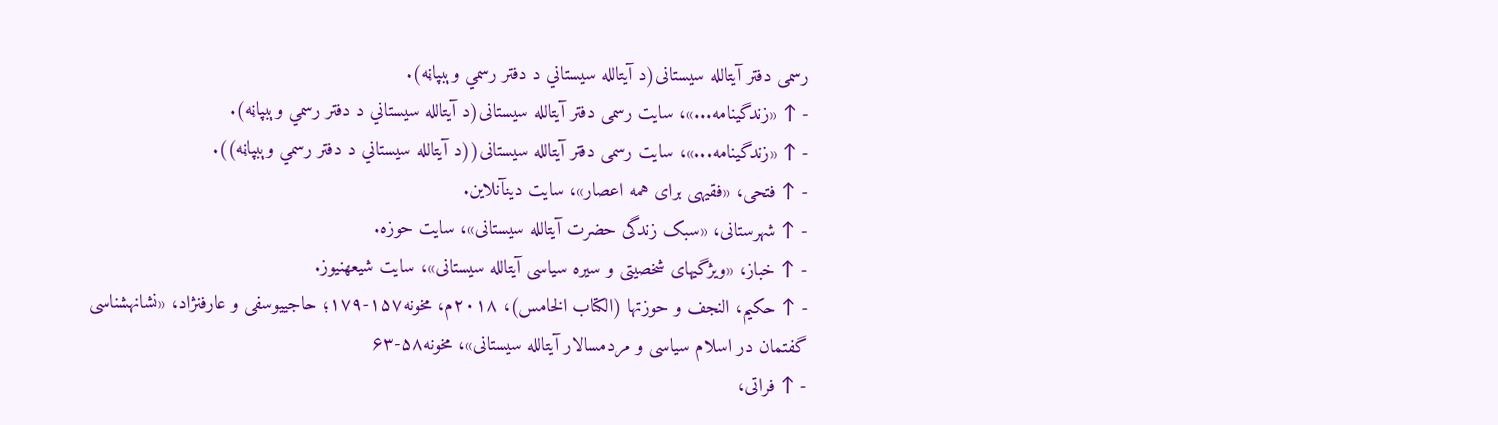رسمی دفتر آیتالله سیستانی(د آیتالله سیستاني د دفتر رسمي وېبپاڼه).
- ↑ «زندگینامه...»، سایت رسمی دفتر آیتالله سیستانی(د آیتالله سیستاني د دفتر رسمي وېبپاڼه).
- ↑ «زندگینامه...»، سایت رسمی دفتر آیتالله سیستانی((د آیتالله سیستاني د دفتر رسمي وېبپاڼه)).
- ↑ فتحی، «فقیهی برای همه اعصار»، سایت دینآنلاین.
- ↑ شهرستانی، «سبک زندگی حضرت آیتالله سیستانی»، سایت حوزه.
- ↑ خباز، «ویژگیهای شخصیتی و سیره سیاسی آیتالله سیستانی»، سایت شیعهنیوز.
- ↑ حکیم، النجف و حوزتها (الکتاب الخامس)، ۲۰۱۸م، مخونه۱۵۷-۱۷۹؛ حاجییوسفی و عارفنژاد، «نشانهشناسی گفتمان در اسلام سیاسی و مردمسالار آیتالله سیستانی»، مخونه۵۸-۶۳
- ↑ فراتی،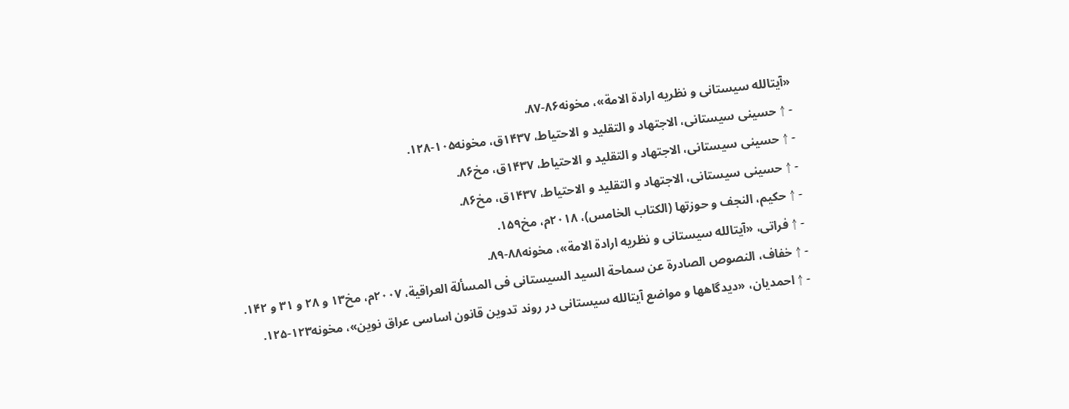«آیتالله سیستانی و نظریه ارادة الامة»، مخونه۸۶-۸۷.
- ↑ حسینی سیستانی، الاجتهاد و التقلید و الاحتیاط، ۱۴۳۷ق، مخونه۱۰۵-۱۲۸.
- ↑ حسینی سیستانی، الاجتهاد و التقلید و الاحتیاط، ۱۴۳۷ق، مخ۸۶.
- ↑ حسینی سیستانی، الاجتهاد و التقلید و الاحتیاط، ۱۴۳۷ق، مخ۸۶.
- ↑ حکیم، النجف و حوزتها (الکتاب الخامس)، ۲۰۱۸م، مخ۱۵۹.
- ↑ فراتی، «آیتالله سیستانی و نظریه ارادة الامة»، مخونه۸۸-۸۹.
- ↑ خفاف، النصوص الصادرة عن سماحة السید السیستانی فی المسألة العراقیة، ۲۰۰۷م، مخ۱۳ و ۲۸ و ۳۱ و ۱۴۲.
- ↑ احمدیان، «دیدگاهها و مواضع آیتالله سیستانی در روند تدوین قانون اساسی عراق نوین»، مخونه۱۲۳-۱۲۵.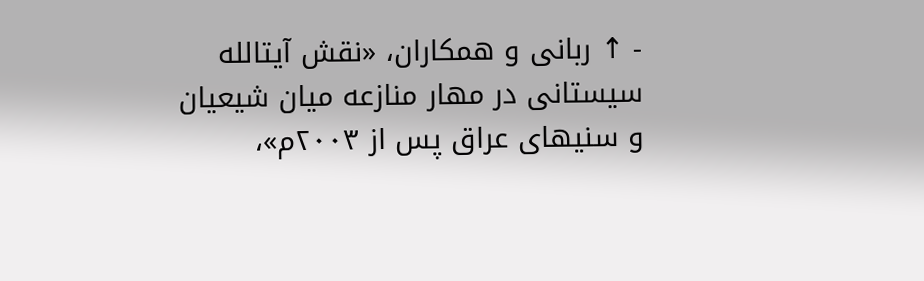- ↑ ربانی و همکاران، «نقش آیتالله سیستانی در مهار منازعه میان شیعیان و سنیهای عراق پس از ۲۰۰۳م»،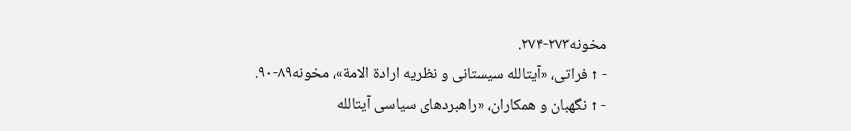مخونه۲۷۳-۲۷۴.
- ↑ فراتی، «آیتالله سیستانی و نظریه ارادة الامة»، مخونه۸۹-۹۰.
- ↑ نگهبان و همکاران، «راهبردهای سیاسی آیتالله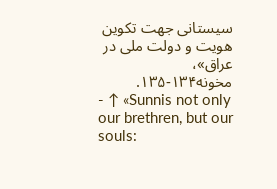سیستانی جهت تکوین هویت و دولت ملی در عراق»، مخونه۱۳۴-۱۳۵.
- ↑ «Sunnis not only our brethren, but our souls: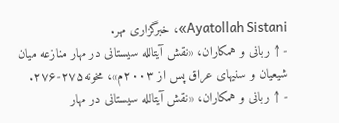Ayatollah Sistani»، خبرگزاری مهر.
- ↑ ربانی و همکاران، «نقش آیتالله سیستانی در مهار منازعه میان شیعیان و سنیهای عراق پس از ۲۰۰۳م»، مخونه۲۷۵-۲۷۶.
- ↑ ربانی و همکاران، «نقش آیتالله سیستانی در مهار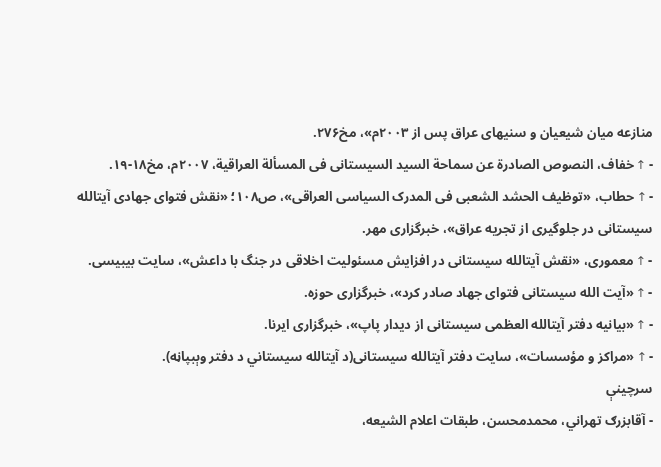منازعه میان شیعیان و سنیهای عراق پس از ۲۰۰۳م»، مخ۲۷۶.
- ↑ خفاف، النصوص الصادرة عن سماحة السید السیستانی فی المسألة العراقیة، ۲۰۰۷م، مخ۱۸-۱۹.
- ↑ حطاب، «توظیف الحشد الشعبی فی المدرک السیاسی العراقی»، ص۱۰۸؛ «نقش فتوای جهادی آیتالله سیستانی در جلوگیری از تجریه عراق»، خبرگزاری مهر.
- ↑ معموری، «نقش آیتالله سیستانی در افزایش مسئولیت اخلاقی در جنگ با داعش»، سایت بیبیسی.
- ↑ «آیت الله سیستانی فتوای جهاد صادر کرد»، خبرگزاری حوزه.
- ↑ «بیانیه دفتر آیتالله العظمی سیستانی از دیدار پاپ»، خبرگزاری ایرنا.
- ↑ «مراکز و مؤسسات»، سایت دفتر آیتالله سیستانی(د آیتالله سیستاني د دفتر وېبپاڼه).
سرچينې
- آقابزرګ تهراني، محمدمحسن، طبقات اعلام الشیعه،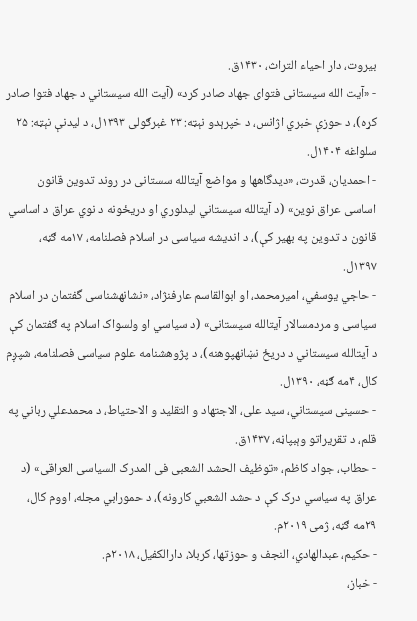بیروت، دار احیاء التراث، ۱۴۳۰ق.
- «آیت الله سیستانی فتوای جهاد صادر کرد» (آیت الله سیستاني د جهاد فتوا صادر کړه)، د حوزې خبري اژانس، د خپرېدو نېټه: ۲۳ غبرګولی ۱۳۹۳ل، د ليدنې نېټه: ۲۵ سلواغه ۱۴۰۴ل.
- احمدیان، قدرت، «دیدگاهها و مواضع آیتالله سستانی در روند تدوین قانون اساسی عراق نوین» (د آیتالله سیستاني لیدلوري او دریځونه د نوي عراق د اساسي قانون د تدوین په بهیر کې)، د اندیشه سیاسی در اسلام فصلنامه، ۱۷مه ګڼه، ۱۳۹۷ل.
- حاجي یوسفي، امیرمحمد، او ابوالقاسم عارفنژاد، «نشانهشناسی گفتمان در اسلام سیاسی و مردمسالار آیتالله سیستانی» (د سیاسي او ولسواک اسلام په ګفتمان کې د آیتالله سیستاني د دریځ نښانهپوهنه)، د پژوهشنامه علوم سیاسی فصلنامه، شپږم کال، ۴مه ګڼه، ۱۳۹۰ل.
- حسینی سیستاني، سید علی، الاجتهاد و التقلید و الاحتیاط، د محمدعلي رباني په قلم، د تقریراتو وېبپاڼه، ۱۴۳۷ق.
- حطاب، جواد کاظم، «توظیف الحشد الشعبی فی المدرک السیاسی العراقی» (د عراق په سیاسي درک کې د حشد الشعبي کارونه)، د حمورابي مجله، اووم کال، ۲۹مه ګڼه، ژمی ۲۰۱۹م.
- حکیم، عبدالهادي، النجف و حوزتها، کربلا، دارالکفیل، ۲۰۱۸م.
- خباز،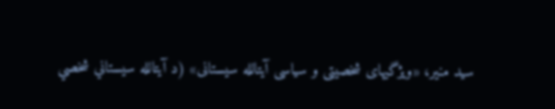سید منیر، «ویژگیهای شخصیتی و سیاسی آیتالله سیستانی» (د آیتالله سیستاني شخصي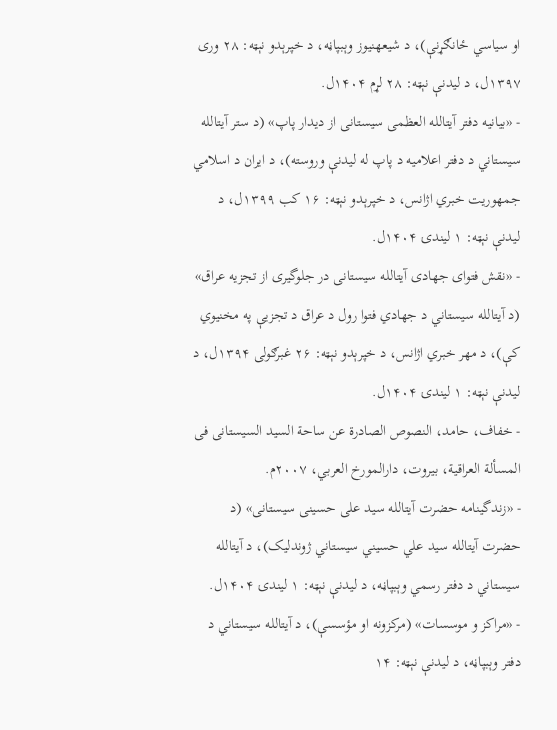او سیاسي ځانګړنې)، د شیعهنیوز وېبپاڼه، د خپرېدو نېټه: ۲۸ وری ۱۳۹۷ل، د ليدنې نېټه: ۲۸ لړم ۱۴۰۴ل.
- «بیانیه دفتر آیتالله العظمی سیستانی از دیدار پاپ» (د ستر آیتالله سیستاني د دفتر اعلامیه د پاپ له لیدنې وروسته)، د ایران د اسلامي جمهوریت خبري اژانس، د خپرېدو نېټه: ۱۶ کب ۱۳۹۹ل، د ليدنې نېټه: ۱ لیندۍ ۱۴۰۴ل.
- «نقش فتوای جهادی آیتالله سیستانی در جلوگیری از تجزیه عراق» (د آیتالله سیستاني د جهادي فتوا رول د عراق د تجزیې په مخنیوي کې)، د مهر خبري اژانس، د خپرېدو نېټه: ۲۶ غبرګولی ۱۳۹۴ل، د ليدنې نېټه: ۱ لیندۍ ۱۴۰۴ل.
- خفاف، حامد، النصوص الصادرة عن ساحة السید السیستانی فی المسألة العراقیة، بیروت، دارالمورخ العربي، ۲۰۰۷م.
- «زندگینامه حضرت آیتالله سید علی حسینی سیستانی» (د حضرت آیتالله سید علي حسيني سیستاني ژوندلیک)، د آیتالله سیستاني د دفتر رسمي وېبپاڼه، د ليدنې نېټه: ۱ لیندۍ ۱۴۰۴ل.
- «مراکز و موسسات» (مرکزونه او مؤسسې)، د آیتالله سیستاني د دفتر وېبپاڼه، د ليدنې نېټه: ۱۴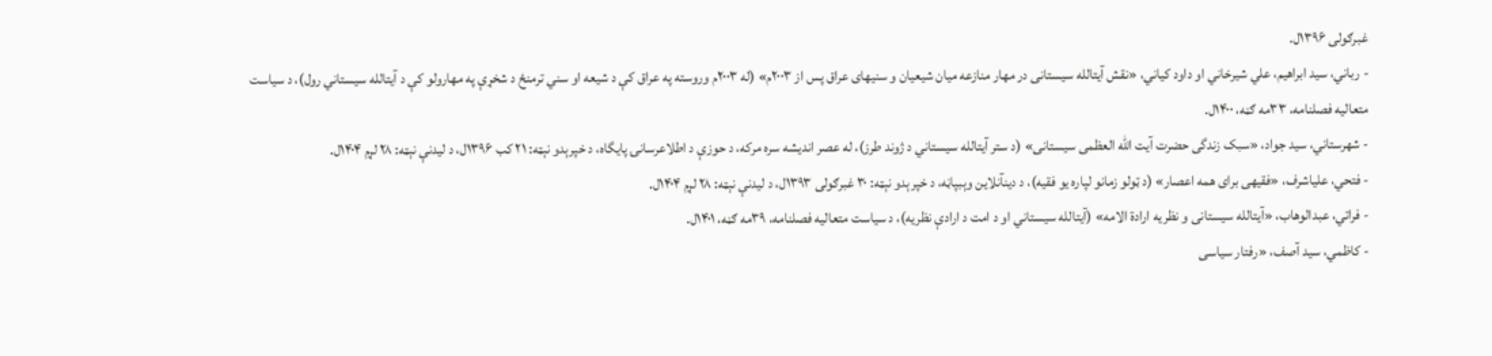غبرګولی ۱۳۹۶ل.
- رباني، سید ابراهیم، علي شیرخاني او داود کیاني، «نقش آیتالله سیستانی در مهار منازعه میان شیعیان و سنیهای عراق پس از ۲۰۰۳م» (له ۲۰۰۳م وروسته په عراق کې د شیعه او سني ترمنځ د شخړې په مهارولو کې د آیتالله سیستاني رول)، د سیاست متعالیه فصلنامه، ۳۳مه ګڼه، ۱۴۰۰ل.
- شهرستاني، سید جواد، «سبک زندگی حضرت آیت الله العظمی سیستانی» (د ستر آیتالله سیستاني د ژوند طرز)، له عصر اندیشه سره مرکه، د حوزې د اطلاعرسانۍ پایگاه، د خپرېدو نېټه: ۲۱ کب ۱۳۹۶ل، د ليدنې نېټه: ۲۸ لړم ۱۴۰۴ل.
- فتحي، علياشرف، «فقیهی برای همه اعصار» (د ټولو زمانو لپاره یو فقیه)، د دینآنلاین وېبپاڼه، د خپرېدو نېټه: ۳۰ غبرګولی ۱۳۹۳ل، د ليدنې نېټه: ۲۸ لړم ۱۴۰۴ل.
- فراتي، عبدالوهاب، «آیتالله سیستانی و نظریه ارادة الامه» (آیتالله سیستاني او د امت د ارادې نظریه)، د سیاست متعالیه فصلنامه، ۳۹مه ګڼه، ۱۴۰۱ل.
- کاظمي، سید آصف، «رفتار سیاسی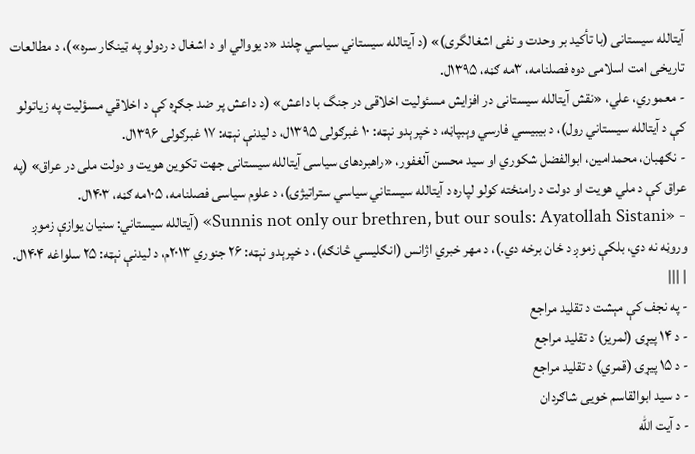آیتالله سیستانی (با تأکید بر وحدت و نفی اشغالگری)» (د آیتالله سیستاني سیاسي چلند «د یووالي او د اشغال د ردولو په ټینګار سره»)، د مطالعات تاریخی امت اسلامی دوه فصلنامه، ۳مه ګڼه، ۱۳۹۵ل.
- معموري، علي، «نقش آیتالله سیستانی در افزایش مسئولیت اخلاقی در جنگ با داعش» (د داعش پر ضد جګړه کې د اخلاقي مسؤلیت په زیاتولو کې د آیتالله سیستاني رول)، د بيبيسي فارسي وېبپاڼه، د خپرېدو نېټه: ۱۰ غبرګولی ۱۳۹۵ل، د ليدنې نېټه: ۱۷ غبرګولی ۱۳۹۶ل.
- نګهبان، محمدامین، ابوالفضل شکوري او سید محسن آلغفور، «راهبردهای سیاسی آیتالله سیستانی جهت تکوین هویت و دولت ملی در عراق» (په عراق کې د ملي هویت او دولت د رامنځته کولو لپاره د آیتالله سیستاني سیاسي ستراتیژۍ)، د علوم سیاسی فصلنامه، ۱۰۵مه ګڼه، ۱۴۰۳ل.
- «Sunnis not only our brethren, but our souls: Ayatollah Sistani» (آیتالله سیستاني: سنيان یوازې زموږ وروڼه نه دي، بلکې زموږ د ځان برخه دي.)، د مهر خبري اژانس (انګلیسي څانګه)، د خپرېدو نېټه: ۲۶ جنوري ۲۰۱۳م، د ليدنې نېټه: ۲۵ سلواغه ۱۴۰۴ل.
| |||
- په نجف کې مېشت د تقلید مراجع
- د ۱۴ پیړۍ (لمریز) د تقلید مراجع
- د ۱۵ پیړۍ (قمري) د تقلید مراجع
- د سید ابوالقاسم خویی شاګردان
- د آیت الله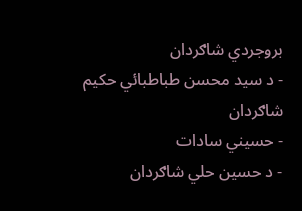بروجردي شاګردان
- د سید محسن طباطبائي حکیم شاګردان
- حسیني سادات
- د حسین حلي شاګردان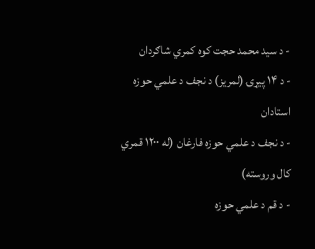- د سید محمد حجت کوه کمري شاګردان
- د ۱۴ پیړۍ (لمریز) د نجف د علمي حوزه استادان
- د نجف د علمي حوزه فارغان (له ۱۲۰۰ قمري کال وروسته)
- د قم د علمي حوزه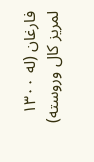فارغان (له ۱۳۰۰ لمریز کال وروسته)